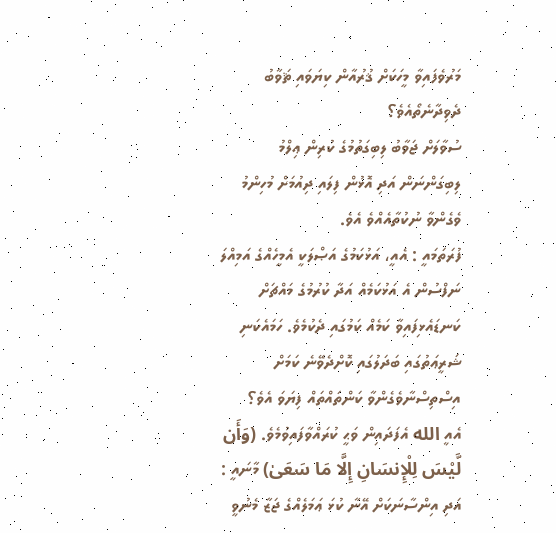މަރުވެފައިވާ މީހަކަށް ޤުރުއާން ކިޔަވައި ޘަވާބު ދެވިދާނެތޯއެވެ؟
ސުވާލަށް ޖަވާބު ލިބިގަތުމުގެ ކުރިން ޢިލްމު ލިބިގަންނަން އަދި އޮޅުން ފިލައި ދިއުމަށް މުހިންމު ވެގެންވާ ނުކުތާއެއްވެ އެވެ.
ފުރަތަމައީ : އެއީ، އަޅުކަމުގެ އަޞްލަކީ އެމީހެއްގެ އަމިއްލަ ނަފްސުން އެ އަޅުކަމެއް އަދާ ކުރުމުގެ މައްޗަށް ކަނޑައެޅިފައިވާ ކަމެއް ކަމުގައި ދެކުމެވެ. ހަމައެކަނި ޝަރީޢަތުގައި ބަދަލުގައި ކޮށްދެވޭނެ ކަމަށް އިސްތިސްނާވެގެންވާ ކަންތައްތައް ފިޔަވަ އެވެ؟
އެއީ الله އެފަދައިން ވަޙީ ކުރައްވާފައިވުމެވެ. (وَأَن لَّيْسَ لِلْإِنسَانِ إِلَّا مَا سَعَىٰ) މާނައީ : އަދި އިންސާނަކަށް އޭނާ ކުޅަ ޢަމަލެއްގެ ޖަޒާ މެނުވީ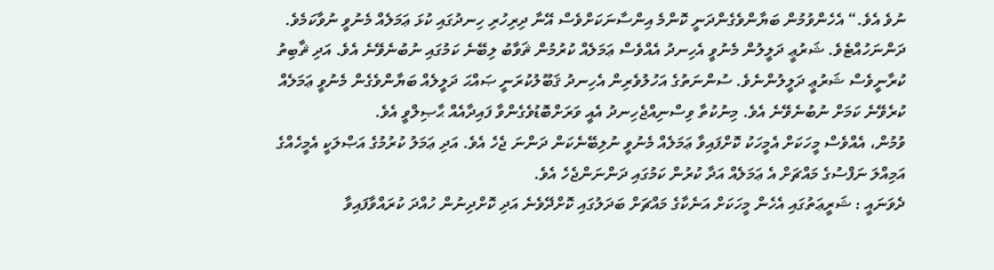ނުވެ އެވެ.“ އެހެންވުމުން ބަޔާންވެގެންދަނީ ކޮންމެ އިންސާނަކަށްވެސް އޭނާ ދިރިހުރި ހިނދުގައި ކުޅަ ޢަމަލެއް މެނުވީ ނުވާކަމެވެ.
ދަންނަހުއްޓެވެ. ޝަރުޢީ ދަލީލުން މެނުވީ އެހިނދު އެއްވެސް ޢަމަލެއް ކުރުމުން ޘަވާބު ލިބޭނެ ކަމުގައި ނުބުނެވޭނެ އެވެ. އަދި ޘާބިތު ކުރާނީވެސް ޝަރުޢީ ދަލީލުންނެވެ. ސުންނަތުގެ އަހުލުވެރިން އެހިނދު ޤަބޫލުކުރަނީ ޞައްޙަ ދަލީލެއް ބަޔާންވެގެން މެނުވީ ޢަމަލެއް ކުރެވޭނެ ކަމަށް ނުބުނެވޭނެ އެވެ. މިނުކުތާ ވިސްނިއްޖެހިނދު އެއީ ވަރަށްބޮޑުވެގެންވާ ފައިދާއެއް ޙާޞިލްވީ އެވެ.
ވުމުން، އެއްވެސް މީހަކަށް އެމީހަކު ކޮށްފައިވާ ޢަމަލެއް މެނުވީ ނުލިބޭނެކަން ދަންނަ ޖެހެ އެވެ. އަދި ޢަމަލު ކުރުމުގެ އަޞްލަކީ އެމީހެއްގެ އަމިއްލަ ނަފްސުގެ މައްޗަށް އެ ޢަމަލެއް އަދާ ކުރުން ކަމުގައި ދަންނަންޖެހެ އެވެ.
ދެވަނައީ : ޝަރީޢަތުގައި އެހެން މީހަކަށް އަނެކާގެ މައްޗަށް ބަދަލުގައި ކޮށްދޭވެނެ އަދި ކޮށްދިނުން ހުއްދަ ކުރައްވާފައިވާ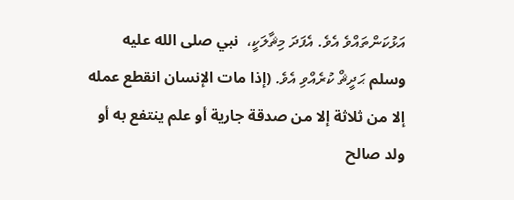އަޅުކަންތައްވެ އެވެ. އެފަދަ މިޘާލަކީ،  نبي صلى الله عليه وسلم ޙަދީޘް ކުރެއްވި އެވެ. (إذا مات الإنسان انقطع عمله إلا من ثلاثة إلا من صدقة جارية أو علم ينتفع به أو ولد صالح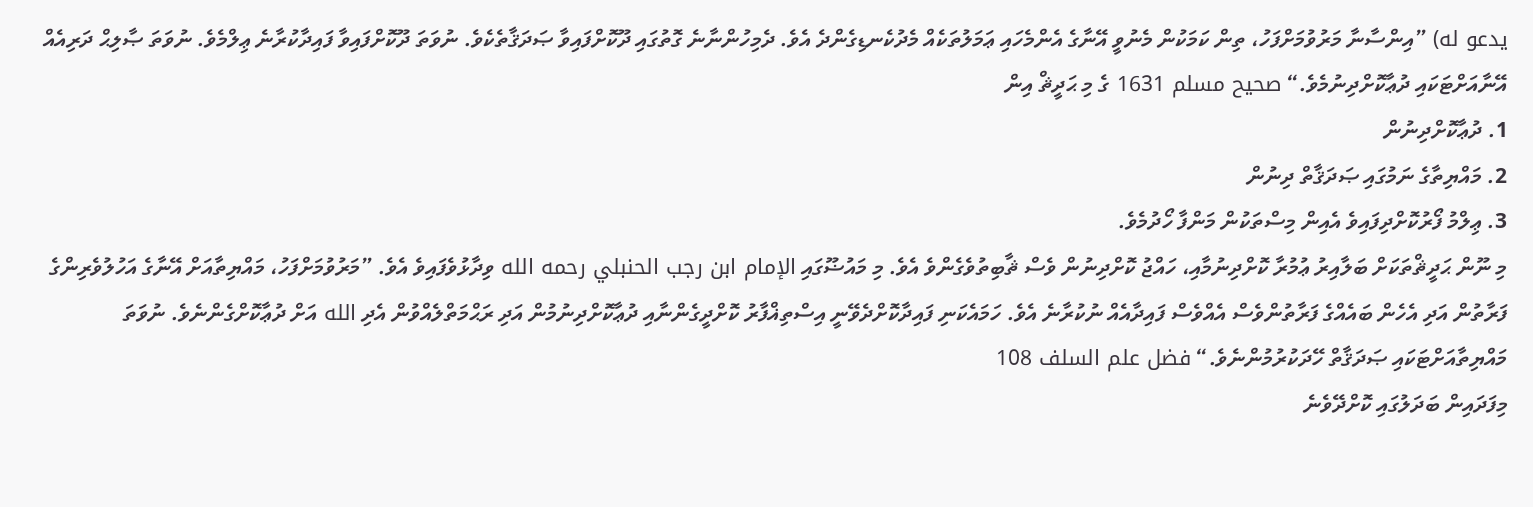يدعو له) ”އިންސާނާ މަރުވުމަށްފަހު، ތިން ކަމަކުން މެނުވީ އޭނާގެ އެންމެހައި ޢަމަލުތަކެއް މެދުކެނޑިގެންދެ އެވެ. ދެމިހުންނާނެ ގޮތުގައި ދޫކޮށްފައިވާ ޞަދަޤާތެކެވެ. ނުވަތަ ދޫކޮށްފައިވާ ފައިދާކުރާނެ ޢިލްމެވެ. ނުވަތަ ޞާލިޙް ދަރިއެއް އޭނާއަށްޓަކައި ދުޢާކޮށްދިނުމެވެ.“ صحيح مسلم 1631 ގެ މި ޙަދީޘް އިން
1. ދުޢާކޮށްދިނުން
2. މައްޔިތާގެ ނަމުގައި ޞަދަޤާތް ދިނުން
3. ޢިލްމު ފޯރުކޮށްދިފައިވެ އެއިން މިސްތަކުން މަންފާ ހޯދުމެވެ.
މި ނޫން ޙަދީޘްތަކަށް ބަލާއިރު ޢުމުރާ ކޮށްދިނުމާއި، ހައްޖު ކޮށްދިނުން ވެސް ޘާބިތުވެގެންވެ އެވެ. މި މައުޟޫގައި الإمام ابن رجب الحنبلي رحمه الله ވިދާޅުވެފައިވެ އެވެ. ”މަރުވުމަށްފަހު، މައްޔިތާއަށް އޭނާގެ އަހުލުވެރިންގެ ފަރާތުން އަދި އެހެން ބައެއްގެ ފަރާތުންވެސް އެއްވެސް ފައިދާއެއް ނުކުރާނެ އެވެ. ހަމައެކަނި ފައިދާކޮށްދެވޭނީ އިސްތިޣްފާރު ކޮށްދީގެންނާއި ދުޢާކޮށްދިނުމުން އަދި ރަޙްމަތްލެއްވުން އެދި الله އަށް ދުޢާކޮށްގެންނެވެ. ނުވަތަ މައްޔިތާއަށްޓަކައި ޞަދަޤާތް ހޭދަކުރުމުންނެވެ.“ فضل علم السلف 108
މިފަދައިން ބަދަލުގައި ކޮށްދޭވެނެ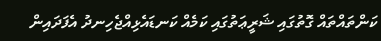ކަންތައްތައް ގޮތުގައި ޝަރީޢަތުގައި ކަމެއް ކަނޑައެޅިއްޖެހިނދު އެފަދައިން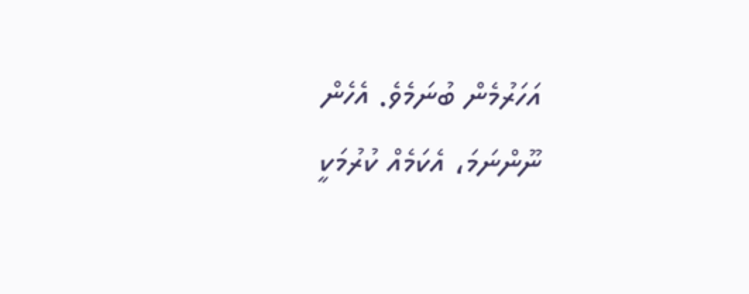އަހަރުމެން ބުނަމެވެ. އެހެން ނޫންނަމަ، އެކަމެއް ކުރުމަކީ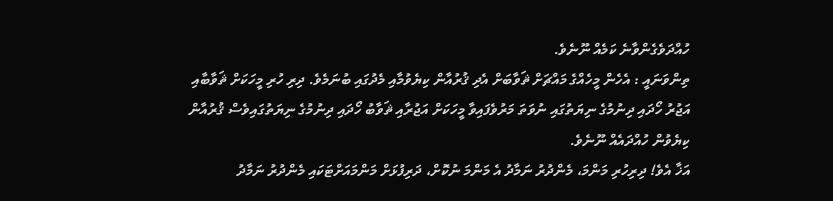ހުއްދަވެގެންވާނެ ކަމެއް ނޫނެވެ.
ތިންވަނައީ : އެހެން މީހެއްގެ މައްޗަށް ޘަވާބަށް އެދި ޤުރުއާން ކިޔެވުމާއި މެދުގައި ބުނަމެވެ. ދިރި ހުރި މީހަކަށް ޘަވާބާއި އަޖުރު ހޯދައި ދިނުމުގެ ނިޔަތުގައި ނުވަތަ މަރުވެފައިވާ މީހަކަށް އަޖުރާއި ޘަވާބު ހޯދައި ދިނުމުގެ ނިޔަތުގައިވެސް ޤުރުއާން ކިޔެވުން ހުއްދައެއް ނޫނެވެ.
އަޚާ އެވެ! ދިރިހުރި މަންމަ، މެންދުރު ނަމާދު އެ މަންމަ ނުކޮށް، ދަރިފުޅަށް މަންމައަށްޓަކައި މެންދުރު ނަމާދު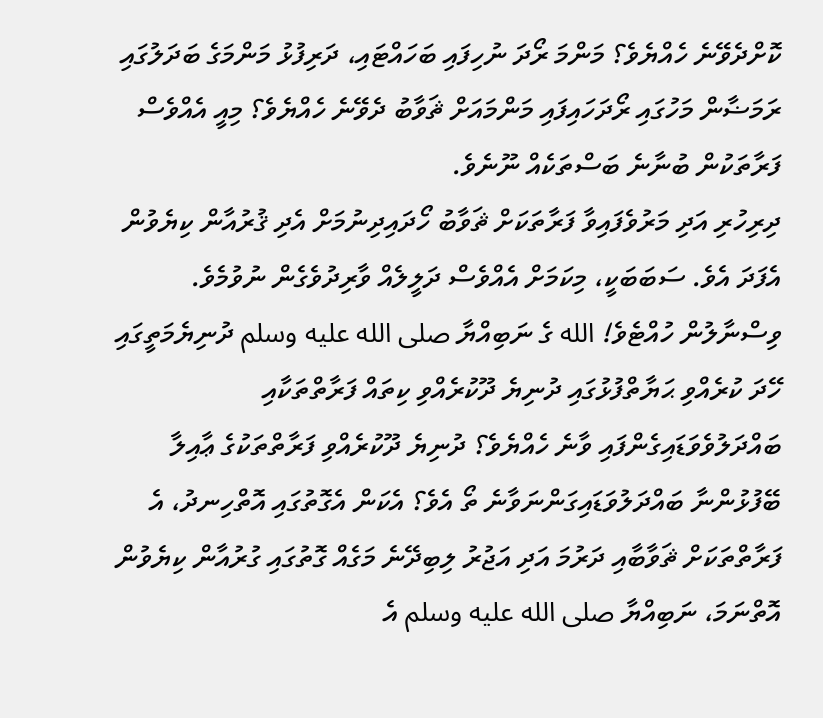ކޮށްދެވޭނެ ހެއްޔެވެ؟ މަންމަ ރޯދަ ނުހިފައި ބަހައްޓައި، ދަރިފުޅު މަންމަގެ ބަދަލުގައި ރަމަޟާން މަހުގައި ރޯދަހައިފައި މަންމައަށް ޘަވާބު ދެވޭނެ ހެއްޔެވެ؟ މިއީ އެއްވެސް ފަރާތަކުން ބުނާނެ ބަސްތަކެއް ނޫނެވެ.
ދިރިހުރި އަދި މަރުވެފައިވާ ފަރާތަކަށް ޘަވާބު ހޯދައިދިނުމަށް އެދި ޤުރުއާން ކިޔެވުން އެފަދަ އެވެ. ސަބަބަކީ، މިކަމަށް އެއްވެސް ދަލީލެއް ވާރިދުވެގެން ނުވުމެވެ. ވިސްނާލުން ހުއްޓެވެ! الله ގެ ނަބިއްޔާ صلى الله عليه وسلم ދުނިޔެމަތީގައި ހޭދަ ކުރެއްވި ޙަޔާތްފުޅުގައި ދުނިޔެ ދޫކުރެއްވި ކިތައް ފަރާތްތަކާއި ބައްދަލުވެވަޑައިގެންފައި ވާނެ ހެއްޔެވެ؟ ދުނިޔެ ދޫކުރެއްވި ފަރާތްތަކުގެ ޢާއިލާ ބޭފުޅުންނާ ބައްދަލުވަޑައިގަންނަވާނެ ތޯ އެވެ؟ އެކަން އެގޮތުގައި އޮތްހިނދު، އެ ފަރާތްތަކަށް ޘަވާބާއި ދަރުމަ އަދި އަޖުރު ލިބިދޭނެ މަގެއް ގޮތުގައި ގުރުއާން ކިޔެވުން އޮތްނަމަ، ނަބިއްޔާ صلى الله عليه وسلم އެ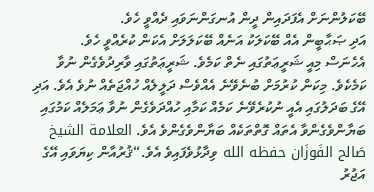ބޭކަލުންނަށް އެފަދައިން ދީން އުނގަންނަވައި ދެއްވީ ހެވެ.
އަދި ޞަޙާބީން އެއް ބޭކަލަކު އަނެއް ބޭކަލަލަށް އެކަން ކުރެއްވީ ހެވެ.
އެހެނަސް މިއީ ޝަރީޢަތުގައި ނެތް ކަމެވެ. ޝަރީޢަތުގައި ވާރިދުވެގެން ނުވާ ކަމެކެވެ. މިކަން ކުރުމަށް ބުނެވޭނެ އެއްވެސް ދަލީލެއް ހުއްޖަތެއް ނުވެ އެވެ. އަދި އޭގެ ބަދަލުގައި އެއީ ނުކުރެވޭނެ ކަމެއް ކަމާއި ހުއްދަވެގެން ނުވާ ޢަމަލެއް ކަމުގައި ބަޔާންވެގެންވާ އެތައް ގޮތްތަކެއް ބަޔާންވެގެންވެ އެވެ. العلامة الشيخ صَالح الفَوزَان حفظه الله ވިދާޅުވެފައިވެ އެވެ.“ޤުރުއާން ކިޔަވައި އޭގެ އަޖުރު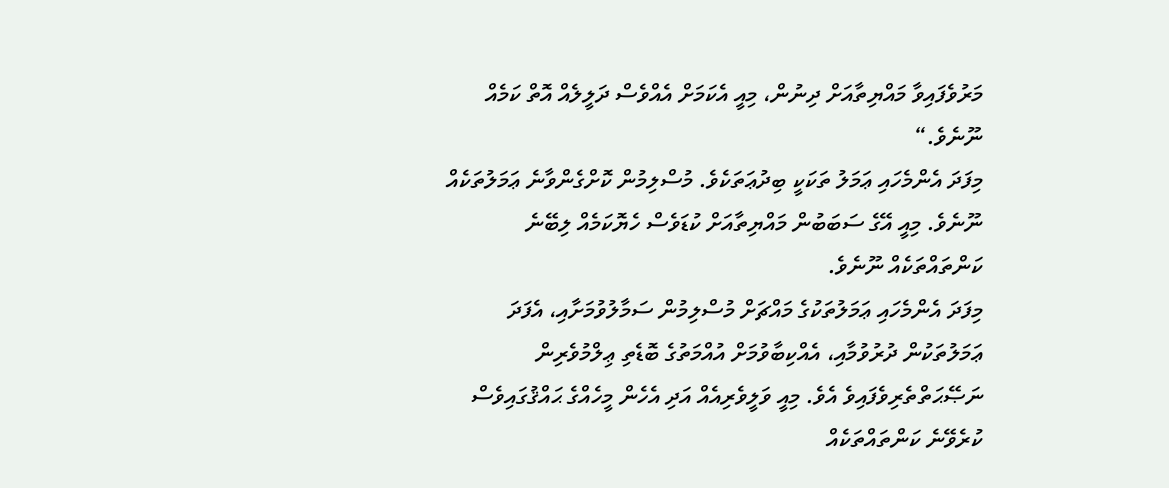މަރުވެފައިވާ މައްޔިތާއަށް ދިނުން، މިއީ އެކަމަށް އެއްވެސް ދަލީލެއް އޮތް ކަމެއް ނޫނެވެ.“
މިފަދަ އެންމެހައި ޢަމަލު ތަކަކީ ބިދުޢަތަކެވެ. މުސްލިމުން ކޮށްގެންވާނެ ޢަމަލުތަކެއް ނޫނެވެ. މިއީ އޭގެ ސަބަބުން މައްޔިތާއަށް ކުޑަވެސް ހެޔޮކަމެއް ލިބޭނެ ކަންތައްތަކެއް ނޫނެވެ.
މިފަދަ އެންމެހައި ޢަމަލުތަކުގެ މައްޗަށް މުސްލިމުން ސަމާލުވުމަށާއި، އެފަދަ ޢަމަލުތަކުން ދުރުވުމާއި، އެއްކިބާވުމަށް އުއްމަތުގެ ބޮޑެތި ޢިލްމުވެރިން ނަޞޭޙަތްތެރިވެފައިވެ އެވެ. މިއީ ވަލީވެރިއެއް އަދި އެހެން މީހެއްގެ ޙައްޤުގައިވެސް ކުރެވޭނެ ކަންތައްތަކެއް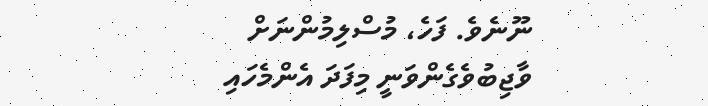ނޫނެވެ. ފަހެ، މުސްލިމުންނަށް ވާޖިބުވެގެންވަނީ މިފަދަ އެންމެހައި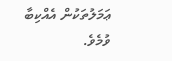ޢަމަލުތަކުން އެއްކިބާ ވުމެވެ.